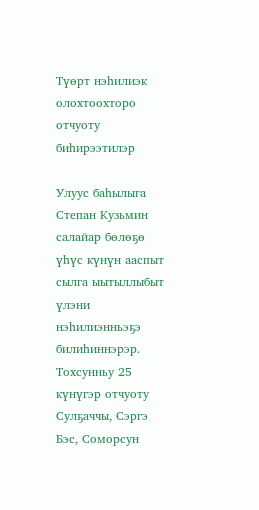Түөрт нэһилиэк олохтоохторо отчуоту биһирээтилэр

Улуус баһылыга Степан Кузьмин салайар бөлөҕө үһүс күнүн ааспыт сылга ыытыллыбыт үлэни нэһилиэнньэҕэ билиһиннэрэр. Тохсунньу 25 күнүгэр отчуоту Сулҕаччы, Сэргэ Бэс, Соморсун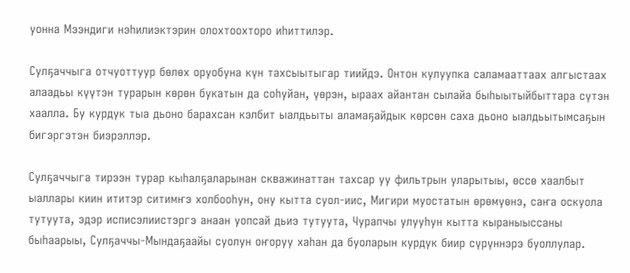уонна Мээндиги нэһилиэктэрин олохтоохторо иһиттилэр.

Сулҕаччыга отчуоттуур бөлөх оруобуна күн тахсыытыгар тиийдэ. Онтон кулуупка саламааттаах алгыстаах алаадьы күүтэн турарын көрөн букатын да соһуйан, үөрэн, ыраах айантан сылайа быһыытыйбыттара сүтэн хаалла. Бу курдук тыа дьоно барахсан кэлбит ыалдьыты аламаҕайдык көрсөн саха дьоно ыалдьытымсаҕын бигэргэтэн биэрэллэр.

Сулҕаччыга тирээн турар кыһалҕаларынан скважинаттан тахсар уу фильтрын уларытыы, өссө хаалбыт ыаллары киин ититэр ситимҥэ холбооһун, ону кытта суол-иис, Мигири муостатын өрөмүөнэ, саҥа оскуола тутуута, эдэр исписэлиистэргэ анаан уопсай дьиэ тутуута, Чурапчы улууһун кытта кыраныыссаны быһаарыы, Сулҕаччы-Мындаҕаайы суолун оҥоруу хаһан да буоларын курдук биир сүрүннэрэ буоллулар.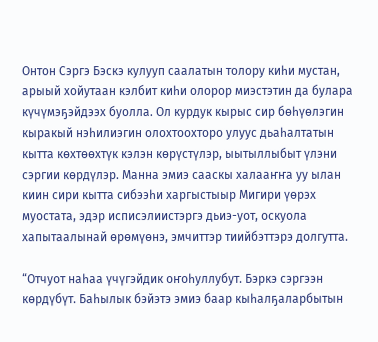Онтон Сэргэ Бэскэ кулууп саалатын толору киһи мустан, арыый хойутаан кэлбит киһи олорор миэстэтин да булара күчүмэҕэйдээх буолла. Ол курдук кырыс сир бөһүөлэгин кыракый нэһилиэгин олохтоохторо улуус дьаһалтатын кытта көхтөөхтүк кэлэн көрүстүлэр, ыытыллыбыт үлэни сэргии көрдүлэр. Манна эмиэ сааскы халааҥҥа уу ылан киин сири кытта сибээһи харгыстыыр Мигири үөрэх муостата, эдэр исписэлиистэргэ дьиэ-уот, оскуола хапытаалынай өрөмүөнэ, эмчиттэр тиийбэттэрэ долгутта.

“Отчуот наһаа үчүгэйдик оҥоһуллубут. Бэркэ сэргээн көрдүбүт. Баһылык бэйэтэ эмиэ баар кыһалҕаларбытын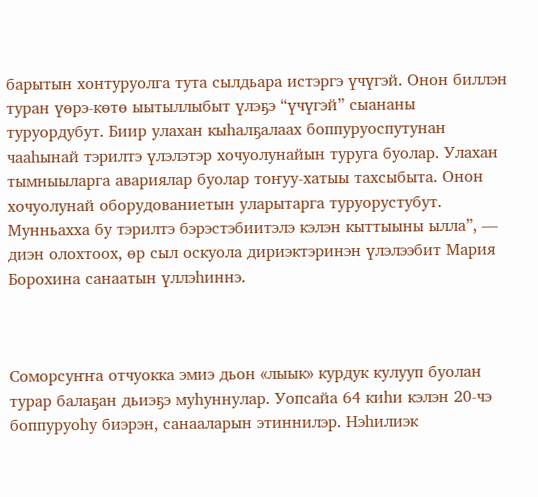барытын хонтуруолга тута сылдьара истэргэ үчүгэй. Онон биллэн туран үөрэ-көтө ыытыллыбыт үлэҕэ “үчүгэй” сыананы туруордубут. Биир улахан кыһалҕалаах боппуруоспутунан чааһынай тэрилтэ үлэлэтэр хочуолунайын туруга буолар. Улахан тымныыларга авариялар буолар тоҥуу-хатыы тахсыбыта. Онон хочуолунай оборудованиетын уларытарга туруорустубут. Мунньахха бу тэрилтэ бэрэстэбиитэлэ кэлэн кыттыыны ылла”, — диэн олохтоох, өр сыл оскуола дириэктэринэн үлэлээбит Мария Борохина санаатын үллэһиннэ.



Соморсуҥҥа отчуокка эмиэ дьон «лыык» курдук кулууп буолан турар балаҕан дьиэҕэ муһуннулар. Уопсайа 64 киһи кэлэн 20-чэ боппуруоһу биэрэн, санааларын этиннилэр. Нэһилиэк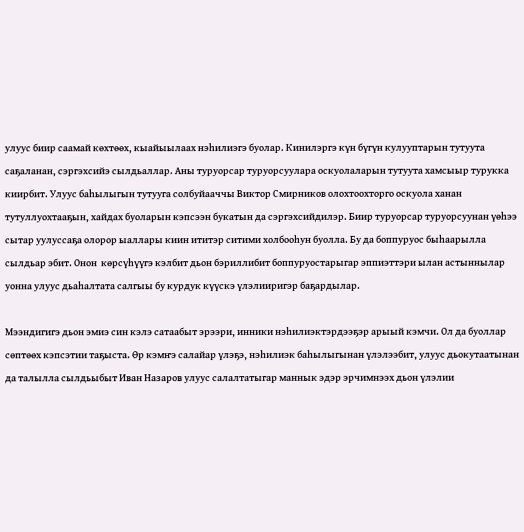улуус биир саамай көхтөөх, кыайыылаах нэһилиэгэ буолар. Кинилэргэ күн бүгүн кулууптарын тутуута саҕаланан, сэргэхсийэ сылдьаллар. Аны туруорсар туруорсуулара оскуолаларын тутуута хамсыыр турукка киирбит. Улуус баһылыгын тутууга солбуйааччы Виктор Смирников олохтоохторго оскуола ханан тутуллуохтааҕын, хайдах буоларын кэпсээн букатын да сэргэхсийдилэр. Биир туруорсар туруорсуунан үөһээ сытар уулуссаҕа олорор ыаллары киин ититэр ситими холбооһун буолла. Бу да боппуруос быһаарылла сылдьар эбит. Онон  көрсүһүүгэ кэлбит дьон бэриллибит боппуруостарыгар эппиэттэри ылан астыннылар уонна улуус дьаһалтата салгыы бу курдук күүскэ үлэлииригэр баҕардылар.

Мээндигигэ дьон эмиэ син кэлэ сатаабыт эрээри, инники нэһилиэктэрдээҕэр арыый кэмчи. Ол да буоллар сөптөөх кэпсэтии таҕыста. Өр кэмҥэ салайар үлэҕэ, нэһилиэк баһылыгынан үлэлээбит, улуус дьокутаатынан да талылла сылдьыбыт Иван Назаров улуус салалтатыгар маннык эдэр эрчимнээх дьон үлэлии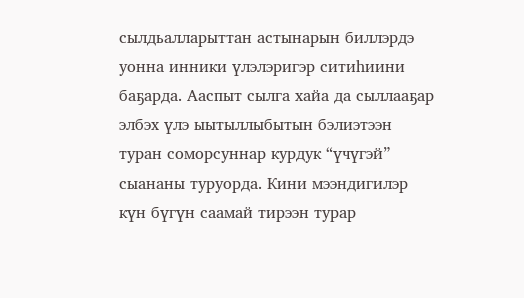сылдьалларыттан астынарын биллэрдэ уонна инники үлэлэригэр ситиһиини баҕарда. Ааспыт сылга хайа да сыллааҕар элбэх үлэ ыытыллыбытын бэлиэтээн туран соморсуннар курдук “үчүгэй” сыананы туруорда. Кини мээндигилэр күн бүгүн саамай тирээн турар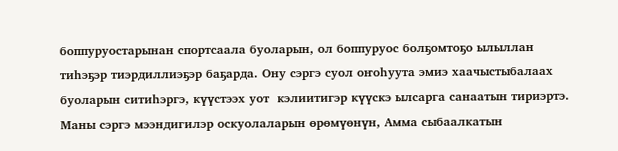боппуруостарынан спортсаала буоларын, ол боппуруос болҕомтоҕо ылыллан тиһэҕэр тиэрдиллиэҕэр баҕарда. Ону сэргэ суол оҥоһуута эмиэ хаачыстыбалаах буоларын ситиһэргэ, күүстээх уот  кэлиитигэр күүскэ ылсарга санаатын тириэртэ. Маны сэргэ мээндигилэр оскуолаларын өрөмүөнүн, Амма сыбаалкатын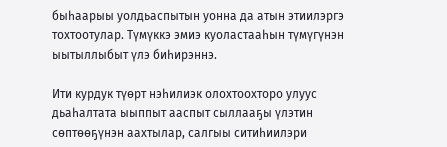быһаарыы уолдьаспытын уонна да атын этиилэргэ тохтоотулар. Түмүккэ эмиэ куоластааһын түмүгүнэн ыытыллыбыт үлэ биһирэннэ.

Ити курдук түөрт нэһилиэк олохтоохторо улуус дьаһалтата ыыппыт ааспыт сыллааҕы үлэтин сөптөөҕүнэн аахтылар, салгыы ситиһиилэри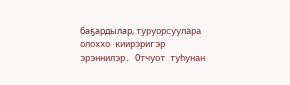баҕардылар, туруорсуулара олоххо киирэригэр эрэннилэр. Отчуот туһунан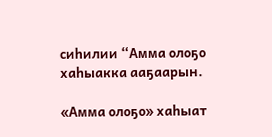сиһилии “Амма олоҕо  хаһыакка ааҕаарын.

«Амма олоҕо» хаһыат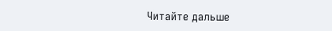Читайте дальше